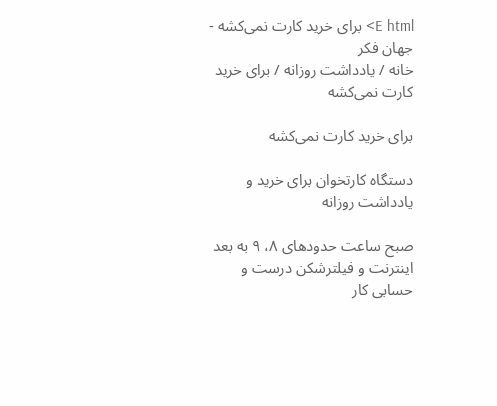E html> برای خرید کارت نمی‌‌کشه - جهان فکر
خانه / یادداشت روزانه / برای خرید کارت نمی‌‌کشه

برای خرید کارت نمی‌‌کشه

دستگاه کارتخوان برای خرید و یادداشت روزانه

صبح ساعت حدودهای ۸، ۹ به بعد اینترنت و فیلترشکن درست و حسابی کار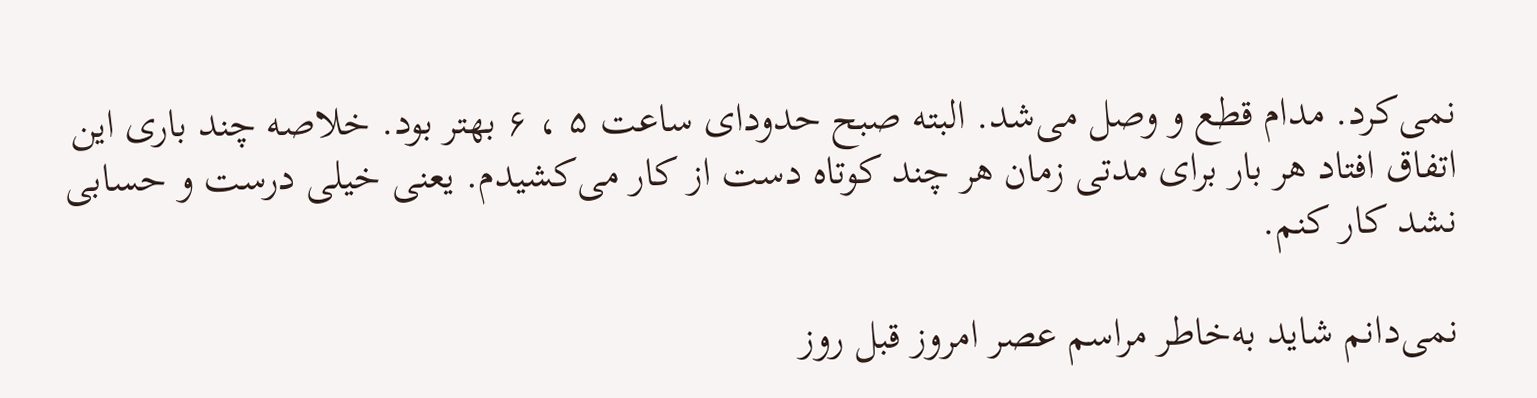نمی‌کرد. مدام قطع و وصل می‌شد. البته صبح حدودای ساعت ۵ ، ۶ بهتر بود. خلاصه چند باری این اتفاق افتاد هر بار برای مدتی زمان هر چند کوتاه دست از کار می‌کشیدم. یعنی خیلی درست و حسابی نشد کار کنم.

نمی‌دانم شاید به‌خاطر مراسم عصر امروز قبل روز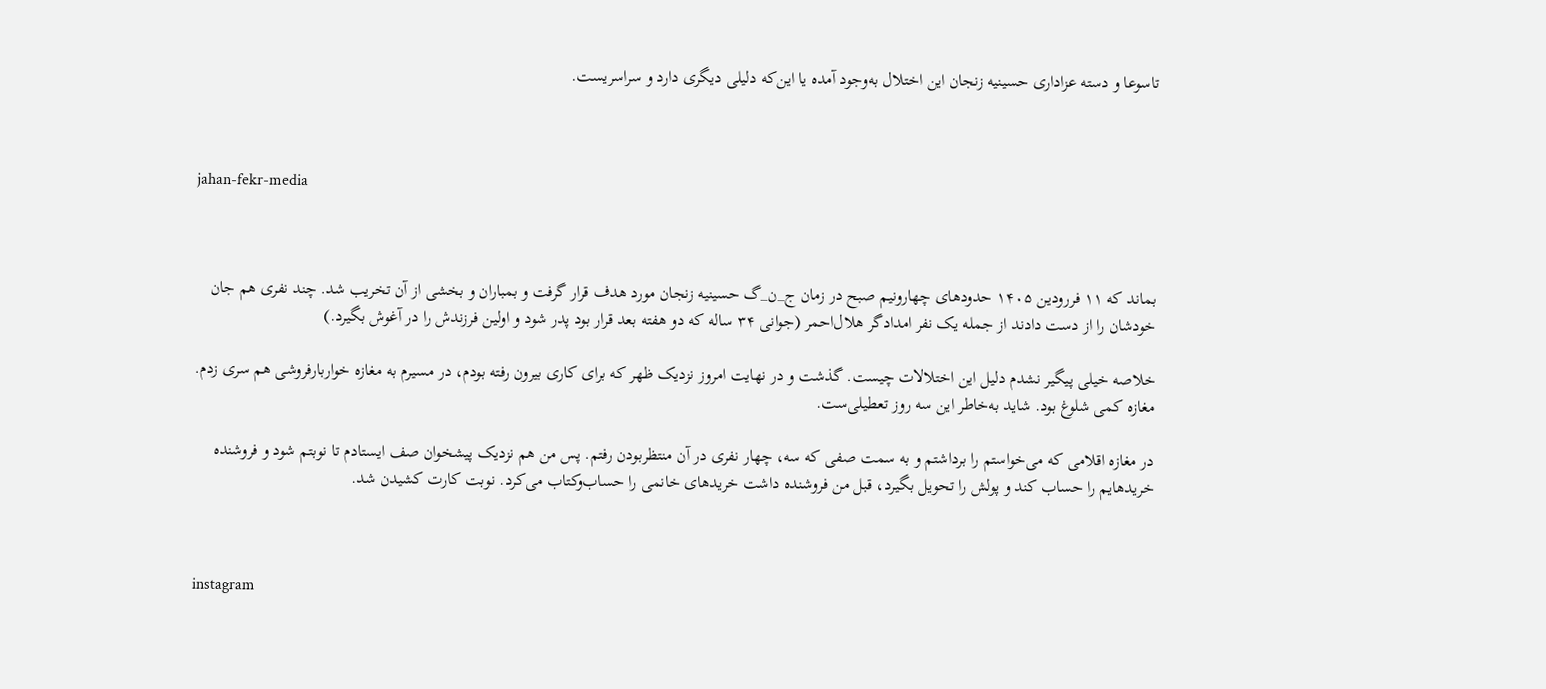تاسوعا و دسته عزاداری حسینیه زنجان این اختلال به‌وجود آمده یا این‌که دلیلی دیگری دارد و سراسریست.



jahan-fekr-media



بماند که ۱۱ فررودین ۱۴۰۵ حدودهای چهار‌و‌نیم صبح در زمان ج_ن_گ حسینیه زنجان مورد هدف قرار گرفت و بمباران و بخشی از آن تخریب شد. چند نفری هم جان خودشان را از دست دادند از جمله یک نفر امدادگر هلال‌احمر (جوانی ۳۴ ساله که دو هفته بعد قرار بود پدر شود و اولین فرزندش را در آغوش بگیرد.)

خلاصه خیلی پیگیر نشدم دلیل این اختلالات چیست. گذشت و در نهایت امروز نزدیک ظهر که برای کاری بیرون رفته بودم، در مسیرم به مغازه خواربارفروشی هم سری زدم. مغازه کمی شلوغ بود. شاید به‌خاطر این سه روز تعطیلی‌ست.

در مغازه اقلامی که می‌خواستم را برداشتم و به سمت صفی که سه، چهار نفری در آن منتظربودن رفتم. پس من هم نزدیک پیشخوان صف ایستادم تا نوبتم شود و فروشنده خریدهایم را حساب کند و پولش را تحویل بگیرد، قبل من فروشنده داشت خریدهای خانمی را حساب‌و‌کتاب می‌کرد. نوبت کارت کشیدن شد.



instagram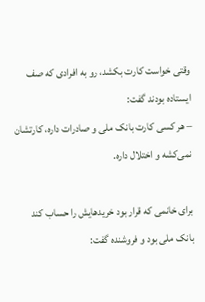وقتی خواست کارت بکشد، رو به افرادی که صف ایستاده بودند گفت:
– هر کسی کارت بانک ملی و صادرات داره، کارتشان نمی‌کشه و اختلال داره.

برای خانمی که قرار بود خریدهایش را حساب کند بانک ملی بود و فروشنده گفت: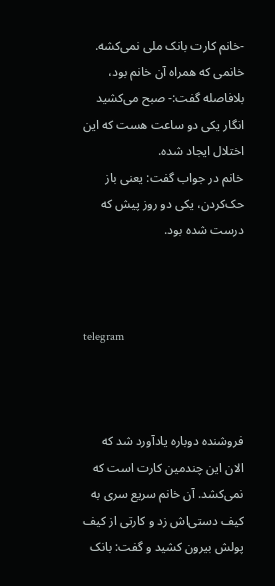-خانم کارت بانک ملی نمی‌کشه.
خانمی که همراه آن خانم بود، بلافاصله گفت:- صبح می‌کشید انگار یکی دو ساعت هست که این اختلال ایجاد شده.
خانم در جواب گفت: یعنی باز حک‌کردن، یکی دو روز پیش که درست شده بود.



telegram



فروشنده دوباره یادآورد شد که الان این چندمین کارت است که نمی‌کشد. آن خانم سریع سری به کیف دستی‌اش زد و کارتی از کیف پولش بیرون کشید و گفت: بانک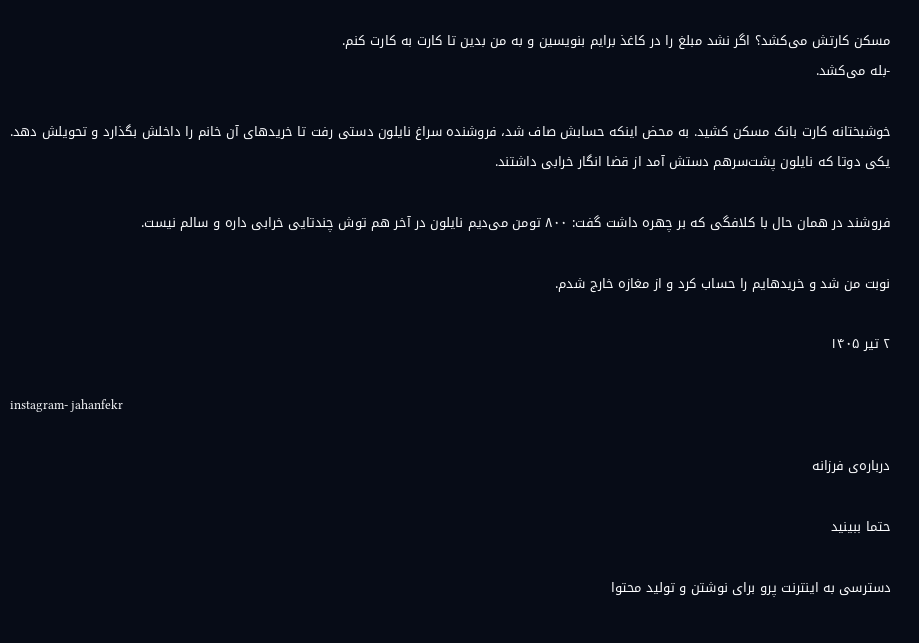مسکن کارتش می‌کشد؟ اگر نشد مبلغ را در کاغذ برایم بنویسین و به من بدین تا کارت به کارت کنم.
-بله می‌کشد.

خوشبختانه کارت بانک مسکن کشید. به محض اینکه حسابش صاف شد، فروشنده سراغ نایلون دستی رفت تا خریدهای آن خانم را داخلش بگذارد و تحویلش دهد. یکی دوتا که نایلون پشت‌سرهم دستش آمد از قضا انگار خرابی داشتند.

فروشند در همان حال با کلافگی که بر چهره داشت گفت: ۸۰۰ تومن می‌دیم نایلون در آخر هم توش چندتایی خرابی داره و سالم نیست.

نوبت من شد و خریدهایم را حساب کرد و از مغازه خارج شدم.

۲ تیر ۱۴۰۵

instagram- jahanfekr

درباره‌ی فرزانه

حتما ببینید

دسترسی به اینترنت پرو برای نوشتن و تولید محتوا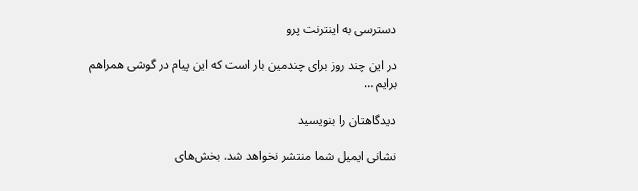دسترسی به اینترنت پرو

در این چند روز برای چندمین بار است که این پیام در گوشی همراهم برایم …

دیدگاهتان را بنویسید

نشانی ایمیل شما منتشر نخواهد شد. بخش‌های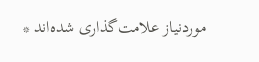موردنیاز علامت‌گذاری شده‌اند *